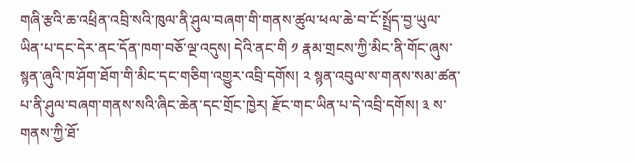གཞི་རྩའི་ཆ་འཕྲིན་འབྲི་སའི་ཁུལ་ནི་ཤུལ་བཞག་གི་གནས་ཚུལ་ཕལ་ཆེ་བ་ངོ་སྤྲོད་བྱ་ཡུལ་ཡིན་པ་དང་དེར་ནང་དོན་ཁག་བཅོ་ལྔ་འདུས། དེའི་ནང་གི ༡ རྣམ་གྲངས་ཀྱི་མིང་ནི་གོང་ཞུས་སྙན་ཞུའི་ཁ་ཤོག་ཐོག་གི་མིང་དང་གཅིག་འགྱུར་འབྲི་དགོས། ༢ སྙན་འབུལ་ས་གནས་སམ་ཚན་པ་ནི་ཤུལ་བཞག་གནས་སའི་ཞིང་ཆེན་དང་གྲོང་ཁྱེར། རྫོང་གང་ཡིན་པ་དེ་འབྲི་དགོས། ༣ ས་གནས་ཀྱི་ཐོ་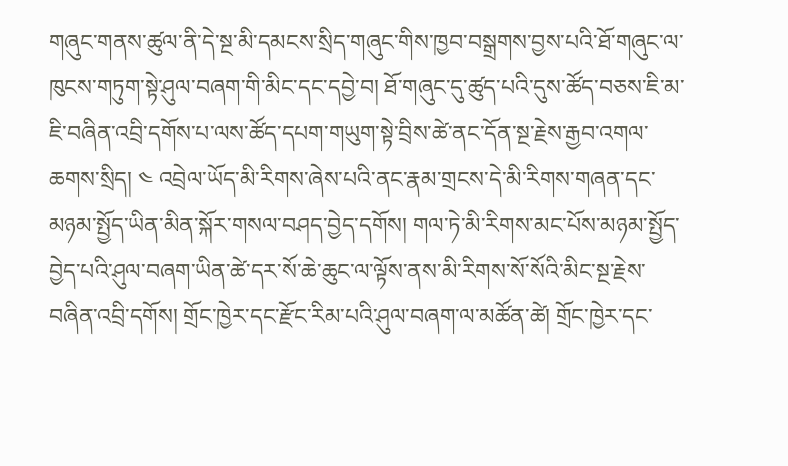གཞུང་གནས་ཚུལ་ནི་དེ་སྔ་མི་དམངས་སྲིད་གཞུང་གིས་ཁྱབ་བསྒྲགས་བྱས་པའི་ཐོ་གཞུང་ལ་ཁུངས་གཏུག་སྟེ་ཤུལ་བཞག་གི་མིང་དང་དབྱེ་བ། ཐོ་གཞུང་དུ་ཚུད་པའི་དུས་ཚོད་བཅས་ཇི་མ་ཇི་བཞིན་འབྲི་དགོས་པ་ལས་ཚོད་དཔག་གཡུག་སྟེ་བྲིས་ཚེ་ནང་དོན་སྔ་རྗེས་རྒྱབ་འགལ་ཆགས་སྲིད། ༤ འབྲེལ་ཡོད་མི་རིགས་ཞེས་པའི་ནང་རྣམ་གྲངས་དེ་མི་རིགས་གཞན་དང་མཉམ་སྤྱོད་ཡིན་མིན་སྐོར་གསལ་བཤད་བྱེད་དགོས། གལ་ཏེ་མི་རིགས་མང་པོས་མཉམ་སྤྱོད་བྱེད་པའི་ཤུལ་བཞག་ཡིན་ཚེ་དར་སོ་ཆེ་ཆུང་ལ་ལྟོས་ནས་མི་རིགས་སོ་སོའི་མིང་སྔ་རྗེས་བཞིན་འབྲི་དགོས། གྲོང་ཁྱེར་དང་རྫོང་རིམ་པའི་ཤུལ་བཞག་ལ་མཚོན་ཚེ། གྲོང་ཁྱེར་དང་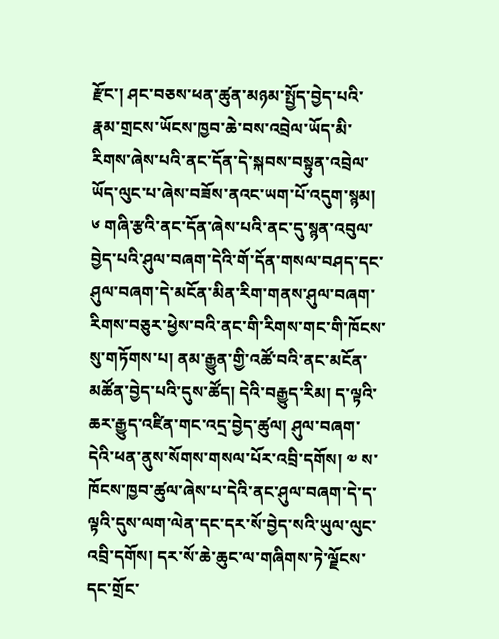རྫོང་། ཤང་བཅས་ཕན་ཚུན་མཉམ་སྤྱོད་བྱེད་པའི་རྣམ་གྲངས་ཡོངས་ཁྱབ་ཆེ་བས་འབྲེལ་ཡོད་མི་རིགས་ཞེས་པའི་ནང་དོན་དེ་སྐབས་བསྟུན་འབྲེལ་ཡོད་ལུང་པ་ཞེས་བཟོས་ནའང་ཡག་པོ་འདུག་སྙམ། ༦ གཞི་རྩའི་ནང་དོན་ཞེས་པའི་ནང་དུ་སྙན་འབུལ་བྱེད་པའི་ཤུལ་བཞག་དེའི་གོ་དོན་གསལ་བཤད་དང་ཤུལ་བཞག་དེ་མངོན་མིན་རིག་གནས་ཤུལ་བཞག་རིགས་བཅུར་ཕྱེས་བའི་ནང་གི་རིགས་གང་གི་ཁོངས་སུ་གཏོགས་པ། ནམ་རྒྱུན་གྱི་འཚོ་བའི་ནང་མངོན་མཚོན་བྱེད་པའི་དུས་ཚོད། དེའི་བརྒྱུད་རིམ། ད་ལྟའི་ཆར་རྒྱུད་འཛིན་གང་འདྲ་བྱེད་ཚུལ། ཤུལ་བཞག་དེའི་ཕན་ནུས་སོགས་གསལ་པོར་འབྲི་དགོས། ༧ ས་ཁོངས་ཁྱབ་ཚུལ་ཞེས་པ་དེའི་ནང་ཤུལ་བཞག་དེ་ད་ལྟའི་དུས་ལག་ལེན་དང་དར་སོ་བྱེད་སའི་ཡུལ་ལུང་འབྲི་དགོས། དར་སོ་ཆེ་ཆུང་ལ་གཞིགས་ཏེ་ལྗོངས་དང་གྲོང་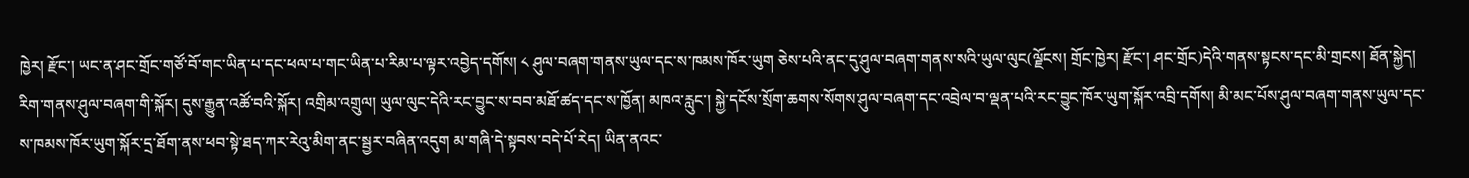ཁྱེར། རྫོང་། ཡང་ན་ཤང་གྲོང་གཙོ་བོ་གང་ཡིན་པ་དང་ཕལ་པ་གང་ཡིན་པ་རིམ་པ་ལྟར་འབྱེད་དགོས། ༨ ཤུལ་བཞག་གནས་ཡུལ་དང་ས་ཁམས་ཁོར་ཡུག ཅེས་པའི་ནང་དུ་ཤུལ་བཞག་གནས་སའི་ཡུལ་ལུང(ལྗོངས། གྲོང་ཁྱེར། རྫོང་། ཤང་གྲོང)དེའི་གནས་སྟངས་དང་མི་གྲངས། ཐོན་སྐྱེད། རིག་གནས་ཤུལ་བཞག་གི་སྐོར། དུས་རྒྱུན་འཚོ་བའི་སྐོར། འགྲིམ་འགྲུལ། ཡུལ་ལུང་དེའི་རང་བྱུང་ས་བབ་མཐོ་ཚད་དང་ས་ཁྱོན། མཁའ་རླུང་། སྐྱེ་དངོས་སྲོག་ཆགས་སོགས་ཤུལ་བཞག་དང་འབྲེལ་བ་ལྡན་པའི་རང་བྱུང་ཁོར་ཡུག་སྐོར་འབྲི་དགོས། མི་མང་པོས་ཤུལ་བཞག་གནས་ཡུལ་དང་ས་ཁམས་ཁོར་ཡུག་སྐོར་དྲ་ཐོག་ནས་ཕབ་སྟེ་ཐད་ཀར་རེའུ་མིག་ནང་སྦྱར་བཞིན་འདུག མ་གཞི་དེ་སྟབས་བདེ་པོ་རེད། ཡིན་ནའང་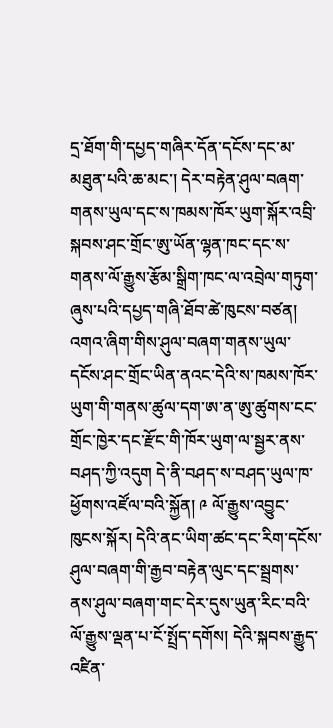དྲ་ཐོག་གི་དཔྱད་གཞིར་དོན་དངོས་དང་མ་མཐུན་པའི་ཆ་མང་། དེར་བརྟེན་ཤུལ་བཞག་གནས་ཡུལ་དང་ས་ཁམས་ཁོར་ཡུག་སྐོར་འབྲི་སྐབས་ཤང་གྲོང་ཨུ་ཡོན་ལྷན་ཁང་དང་ས་གནས་ལོ་རྒྱུས་རྩོམ་སྒྲིག་ཁང་ལ་འབྲེལ་གཏུག་ཞུས་པའི་དཔྱད་གཞི་ཐོབ་ཚེ་ཁུངས་བཙན། འགའ་ཞིག་གིས་ཤུལ་བཞག་གནས་ཡུལ་དངོས་ཤང་གྲོང་ཡིན་ནའང་དེའི་ས་ཁམས་ཁོར་ཡུག་གི་གནས་ཚུལ་དག་ཨ་ན་ཨུ་ཚུགས་ངང་གྲོང་ཁྱེར་དང་རྫོང་གི་ཁོར་ཡུག་ལ་སྦྱར་ནས་བཤད་ཀྱི་འདུག དེ་ནི་བཤད་ས་བཤད་ཡུལ་ཁ་ཕྱོགས་འཛོལ་བའི་སྐྱོན། ༩ ལོ་རྒྱུས་འབྱུང་ཁུངས་སྐོར། དེའི་ནང་ཡིག་ཚང་དང་རིག་དངོས་ཤུལ་བཞག་གི་རྒྱབ་བརྟེན་ལུང་དང་སྦྲགས་ནས་ཤུལ་བཞག་གང་དེར་དུས་ཡུན་རིང་བའི་ལོ་རྒྱུས་ལྡན་པ་ངོ་སྤྲོད་དགོས། དེའི་སྐབས་རྒྱུད་འཛིན་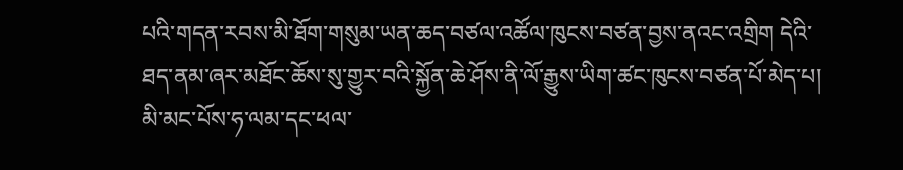པའི་གདན་རབས་མི་ཐོག་གསུམ་ཡན་ཆད་བཙལ་འཚོལ་ཁུངས་བཙན་བྱས་ནའང་འགྲིག དེའི་ཐད་ནམ་ཞར་མཐོང་ཆོས་སུ་གྱུར་བའི་སྐྱོན་ཆེ་ཤོས་ནི་ལོ་རྒྱུས་ཡིག་ཚང་ཁུངས་བཙན་པོ་མེད་པ། མི་མང་པོས་ཧ་ལམ་དང་ཕལ་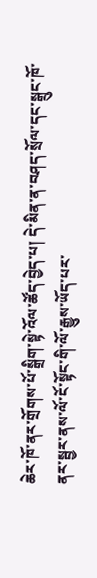ཆེར་ཁོ་ནར་གྲོགས་པོ་སྒྲིག་སྟེ་འོལ་ཚོད་བྱེད་པ། དེ་མིན་ན་བཤད་སྲོལ་དང་སྒྲུང་ཁོ་ནར་སྦྱར་ནས་ལོ་ངོ་སྟོང་གི་ལོ་རྒྱུས་ཡོད་པར་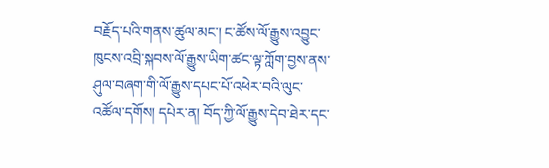བརྗོད་པའི་གནས་ཚུལ་མང་། ང་ཚོས་ལོ་རྒྱུས་འབྱུང་ཁུངས་འབྲི་སྐབས་ལོ་རྒྱུས་ཡིག་ཚང་ལྟ་ཀློག་བྱས་ནས་ཤུལ་བཞག་གི་ལོ་རྒྱུས་དཔང་པོ་འཕེར་བའི་ལུང་འཚོལ་དགོས། དཔེར་ན། བོད་ཀྱི་ལོ་རྒྱུས་དེབ་ཐེར་དང་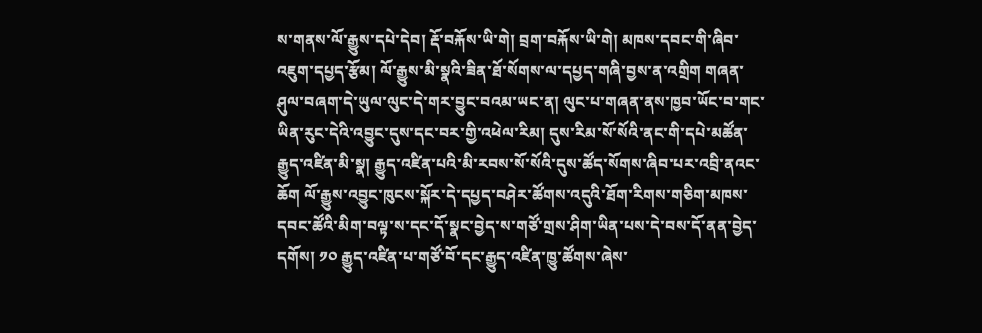ས་གནས་ལོ་རྒྱུས་དཔེ་དེབ། རྡོ་བརྐོས་ཡི་གེ། བྲག་བརྐོས་ཡི་གེ། མཁས་དབང་གི་ཞིབ་འཇུག་དཔྱད་རྩོམ། ལོ་རྒྱུས་མི་སྣའི་ཟིན་ཐོ་སོགས་ལ་དཔྱད་གཞི་བྱས་ན་འགྲིག གཞན་ཤུལ་བཞག་དེ་ཡུལ་ལུང་དེ་གར་བྱུང་བའམ་ཡང་ན། ལུང་པ་གཞན་ནས་ཁྱབ་ཡོང་བ་གང་ཡིན་རུང་དེའི་འབྱུང་དུས་དང་བར་གྱི་འཕེལ་རིམ། དུས་རིམ་སོ་སོའི་ནང་གི་དཔེ་མཚོན་རྒྱུད་འཛིན་མི་སྣ། རྒྱུད་འཛིན་པའི་མི་རབས་སོ་སོའི་དུས་ཚོད་སོགས་ཞིབ་པར་འབྲི་ནའང་ཆོག ལོ་རྒྱུས་འབྱུང་ཁུངས་སྐོར་དེ་དཔྱད་བཤེར་ཚོགས་འདུའི་ཐོག་རིགས་གཅིག་མཁས་དབང་ཚོའི་མིག་བལྟ་ས་དང་དོ་སྣང་བྱེད་ས་གཙོ་གྲས་ཤིག་ཡིན་པས་དེ་བས་དོ་ནན་བྱེད་དགོས། ༡༠ རྒྱུད་འཛིན་པ་གཙོ་བོ་དང་རྒྱུད་འཛིན་ཁྱུ་ཚོགས་ཞེས་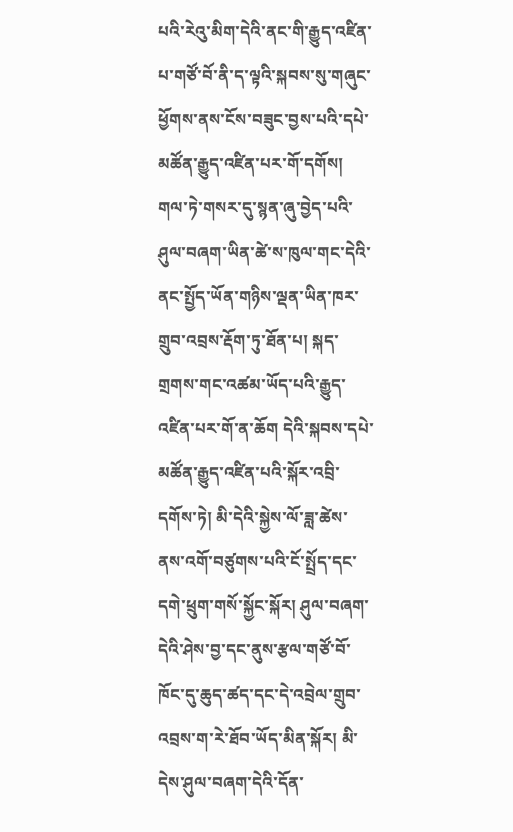པའི་རེའུ་མིག་དེའི་ནང་གི་རྒྱུད་འཛིན་པ་གཙོ་བོ་ནི་ད་ལྟའི་སྐབས་སུ་གཞུང་ཕྱོགས་ནས་ངོས་བཟུང་བྱས་པའི་དཔེ་མཚོན་རྒྱུད་འཛིན་པར་གོ་དགོས། གལ་ཏེ་གསར་དུ་སྙན་ཞུ་བྱེད་པའི་ཤུལ་བཞག་ཡིན་ཚེ་ས་ཁུལ་གང་དེའི་ནང་སྤྱོད་ཡོན་གཉིས་ལྡན་ཡིན་ཁར་གྲུབ་འབྲས་རྡོག་ཏུ་ཐོན་པ། སྐད་གྲགས་གང་འཚམ་ཡོད་པའི་རྒྱུད་འཛིན་པར་གོ་ན་ཆོག དེའི་སྐབས་དཔེ་མཚོན་རྒྱུད་འཛིན་པའི་སྐོར་འབྲི་དགོས་ཏེ། མི་དེའི་སྐྱེས་ལོ་ཟླ་ཚེས་ནས་འགོ་བཙུགས་པའི་ངོ་སྤྲོད་དང་དགེ་ཕྲུག་གསོ་སྐྱོང་སྐོར། ཤུལ་བཞག་དེའི་ཤེས་བྱ་དང་ནུས་རྩལ་གཙོ་བོ་ཁོང་དུ་ཆུད་ཚད་དང་དེ་འབྲེལ་གྲུབ་འབྲས་ག་རེ་ཐོབ་ཡོད་མིན་སྐོར། མི་དེས་ཤུལ་བཞག་དེའི་དོན་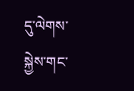དུ་ལེགས་སྐྱེས་གང་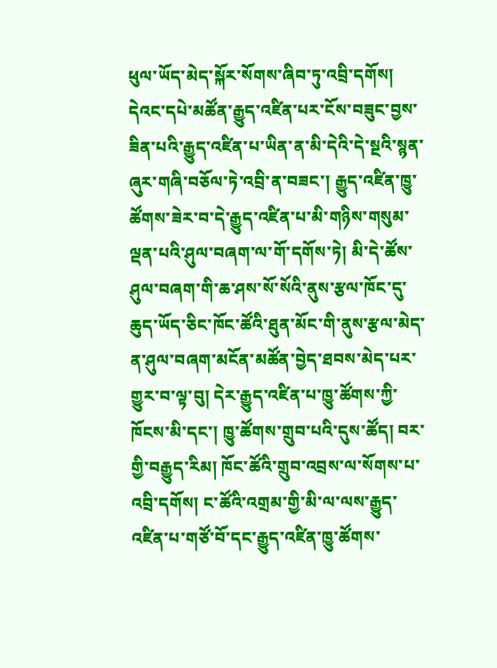ཕུལ་ཡོད་མེད་སྐོར་སོགས་ཞིབ་ཏུ་འབྲི་དགོས། དེའང་དཔེ་མཚོན་རྒྱུད་འཛིན་པར་ངོས་བཟུང་བྱས་ཟིན་པའི་རྒྱུད་འཛིན་པ་ཡིན་ན་མི་དེའི་དེ་སྔའི་སྙན་ཞུར་གཞི་བཅོལ་ཏེ་འབྲི་ན་བཟང་། རྒྱུད་འཛིན་ཁྱུ་ཚོགས་ཟེར་བ་དེ་རྒྱུད་འཛིན་པ་མི་གཉིས་གསུམ་ལྡན་པའི་ཤུལ་བཞག་ལ་གོ་དགོས་ཏེ། མི་དེ་ཚོས་ཤུལ་བཞག་གི་ཆ་ཤས་སོ་སོའི་ནུས་རྩལ་ཁོང་དུ་ཆུད་ཡོད་ཅིང་ཁོང་ཚོའི་ཐུན་མོང་གི་ནུས་རྩལ་མེད་ན་ཤུལ་བཞག་མངོན་མཚོན་བྱེད་ཐབས་མེད་པར་གྱུར་བ་ལྟ་བུ། དེར་རྒྱུད་འཛིན་པ་ཁྱུ་ཚོགས་ཀྱི་ཁོངས་མི་དང་། ཁྱུ་ཚོགས་གྲུབ་པའི་དུས་ཚོད། བར་གྱི་བརྒྱུད་རིམ། ཁོང་ཚོའི་གྲུབ་འབྲས་ལ་སོགས་པ་འབྲི་དགོས། ང་ཚོའི་འགྲམ་གྱི་མི་ལ་ལས་རྒྱུད་འཛིན་པ་གཙོ་བོ་དང་རྒྱུད་འཛིན་ཁྱུ་ཚོགས་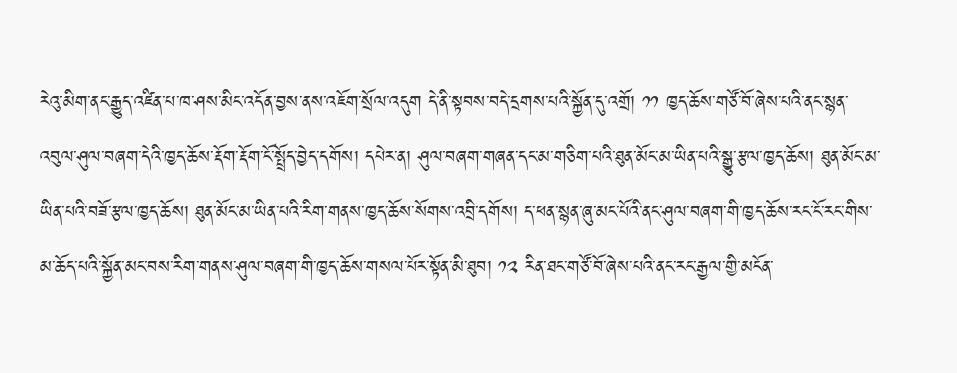རེའུ་མིག་ནང་རྒྱུད་འཛིན་པ་ཁ་ཤས་མིང་འདོན་བྱས་ནས་འཇོག་སྲོལ་འདུག དེ་ནི་སྟབས་བདེ་དྲགས་པའི་སྐྱོན་དུ་འགྲོ། ༡༡ ཁྱད་ཆོས་གཙོ་བོ་ཞེས་པའི་ནང་སྙན་འབུལ་ཤུལ་བཞག་དེའི་ཁྱད་ཆོས་རྡོག་རྡོག་ངོ་སྤྲོད་བྱེད་དགོས། དཔེར་ན། ཤུལ་བཞག་གཞན་དང་མ་གཅིག་པའི་ཐུན་མོང་མ་ཡིན་པའི་སྒྱུ་རྩལ་ཁྱད་ཆོས། ཐུན་མོང་མ་ཡིན་པའི་བཟོ་རྩལ་ཁྱད་ཆོས། ཐུན་མོང་མ་ཡིན་པའི་རིག་གནས་ཁྱད་ཆོས་སོགས་འབྲི་དགོས། ད་ཕན་སྙན་ཞུ་མང་པོའི་ནང་ཤུལ་བཞག་གི་ཁྱད་ཆོས་རང་ངོ་རང་གིས་མ་ཆོད་པའི་སྐྱོན་མང་བས་རིག་གནས་ཤུལ་བཞག་གི་ཁྱད་ཆོས་གསལ་པོར་སྟོན་མི་ཐུབ། ༡༢ རིན་ཐང་གཙོ་བོ་ཞེས་པའི་ནང་རང་རྒྱལ་གྱི་མངོན་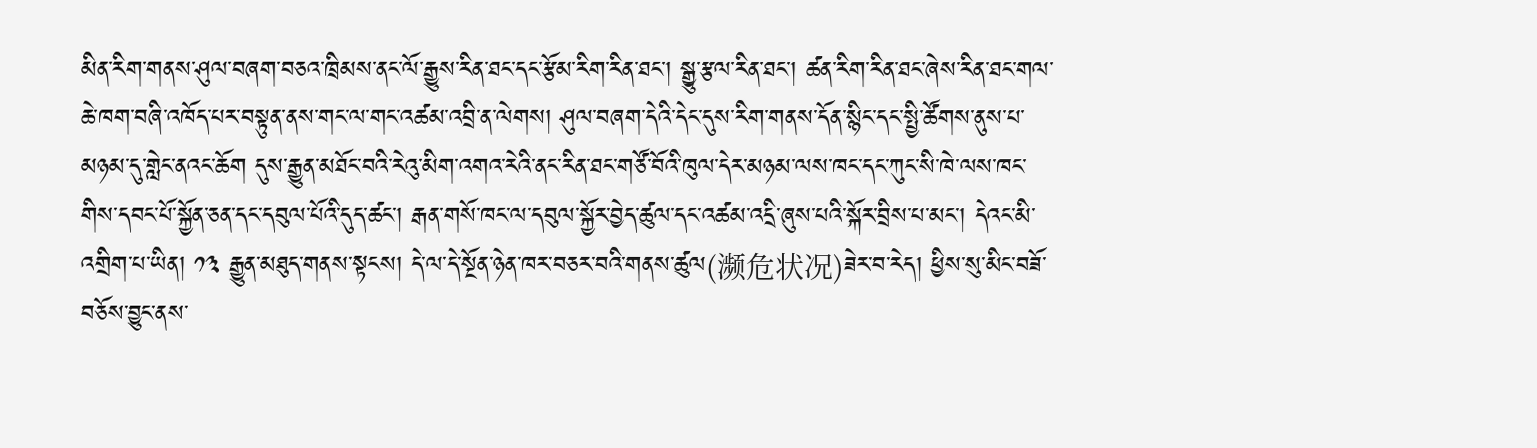མིན་རིག་གནས་ཤུལ་བཞག་བཅའ་ཁྲིམས་ནང་ལོ་རྒྱུས་རིན་ཐང་དང་རྩོམ་རིག་རིན་ཐང་། སྒྱུ་རྩལ་རིན་ཐང་། ཚན་རིག་རིན་ཐང་ཞེས་རིན་ཐང་གལ་ཆེ་ཁག་བཞི་འཁོད་པར་བསྟུན་ནས་གང་ལ་གང་འཚམ་འབྲི་ན་ལེགས། ཤུལ་བཞག་དེའི་དེང་དུས་རིག་གནས་དོན་སྙིང་དང་སྤྱི་ཚོགས་ནུས་པ་མཉམ་དུ་གླེང་ནའང་ཆོག དུས་རྒྱུན་མཐོང་བའི་རེའུ་མིག་འགའ་རེའི་ནང་རིན་ཐང་གཙོ་བོའི་ཁུལ་དེར་མཉམ་ལས་ཁང་དང་ཀུང་སི་ཁེ་ལས་ཁང་གིས་དབང་པོ་སྐྱོན་ཅན་དང་དབུལ་པོའི་དུད་ཚང་། རྒན་གསོ་ཁང་ལ་དབུལ་སྐྱོར་བྱེད་ཚུལ་དང་འཚམ་འདྲི་ཞུས་པའི་སྐོར་བྲིས་པ་མང་། དེའང་མི་འགྲིག་པ་ཡིན། ༡༣ རྒྱུན་མཐུད་གནས་སྟངས། དེ་ལ་དེ་སྔོན་ཉེན་ཁར་བཅར་བའི་གནས་ཚུལ(濒危状况)ཟེར་བ་རེད། ཕྱིས་སུ་མིང་བཟོ་བཅོས་བྱུང་ནས་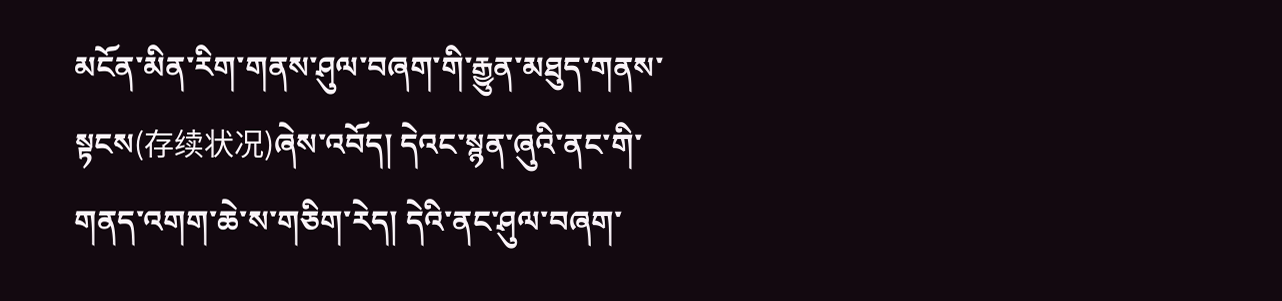མངོན་མིན་རིག་གནས་ཤུལ་བཞག་གི་རྒྱུན་མཐུད་གནས་སྟངས(存续状况)ཞེས་འབོད། དེའང་སྙན་ཞུའི་ནང་གི་གནད་འགག་ཆེ་ས་གཅིག་རེད། དེའི་ནང་ཤུལ་བཞག་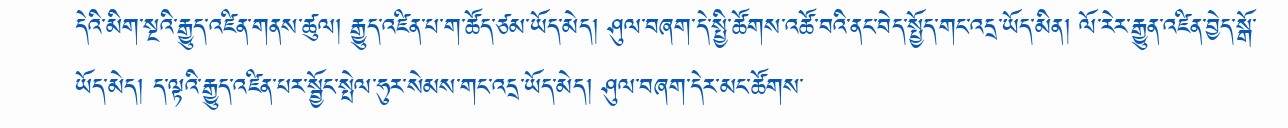དེའི་མིག་སྔའི་རྒྱུད་འཛིན་གནས་ཚུལ། རྒྱུད་འཛིན་པ་ག་ཚོད་ཙམ་ཡོད་མེད། ཤུལ་བཞག་དེ་སྤྱི་ཚོགས་འཚོ་བའི་ནང་བེད་སྤྱོད་གང་འདྲ་ཡོད་མིན། ལོ་རེར་རྒྱུན་འཛིན་བྱེད་སྒོ་ཡོད་མེད། ད་ལྟའི་རྒྱུད་འཛིན་པར་སྦྱོང་སྤེལ་ཧུར་སེམས་གང་འདྲ་ཡོད་མེད། ཤུལ་བཞག་དེར་མང་ཚོགས་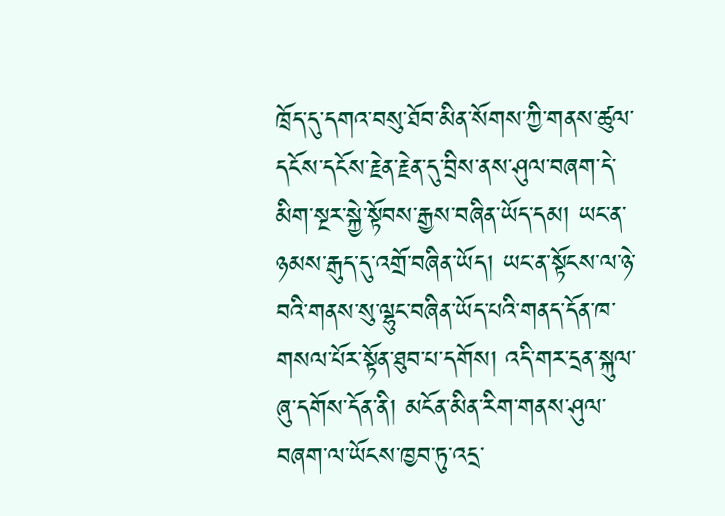ཁྲོད་དུ་དགའ་བསུ་ཐོབ་མིན་སོགས་ཀྱི་གནས་ཚུལ་དངོས་དངོས་རྗེན་རྗེན་དུ་བྲིས་ནས་ཤུལ་བཞག་དེ་མིག་སྔར་སྐྱེ་སྟོབས་རྒྱས་བཞིན་ཡོད་དམ། ཡང་ན་ཉམས་རྒུད་དུ་འགྲོ་བཞིན་ཡོད། ཡང་ན་སྟོངས་ལ་ཉེ་བའི་གནས་སུ་ལྷུང་བཞིན་ཡོད་པའི་གནད་དོན་ཁ་གསལ་པོར་སྟོན་ཐུབ་པ་དགོས། འདི་གར་དྲན་སྐུལ་ཞུ་དགོས་དོན་ནི། མངོན་མིན་རིག་གནས་ཤུལ་བཞག་ལ་ཡོངས་ཁྱབ་ཏུ་འདྲ་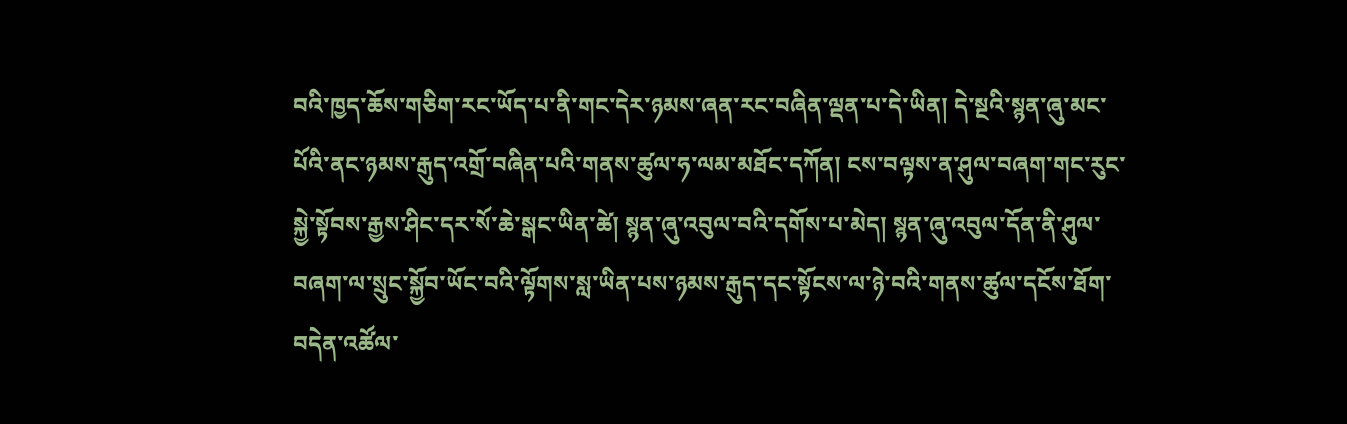བའི་ཁྱད་ཆོས་གཅིག་རང་ཡོད་པ་ནི་གང་དེར་ཉམས་ཞན་རང་བཞིན་ལྡན་པ་དེ་ཡིན། དེ་སྔའི་སྙན་ཞུ་མང་པོའི་ནང་ཉམས་རྒུད་འགྲོ་བཞིན་པའི་གནས་ཚུལ་ཧ་ལམ་མཐོང་དཀོན། ངས་བལྟས་ན་ཤུལ་བཞག་གང་རུང་སྐྱེ་སྟོབས་རྒྱས་ཤིང་དར་སོ་ཆེ་སྒང་ཡིན་ཚེ། སྙན་ཞུ་འབུལ་བའི་དགོས་པ་མེད། སྙན་ཞུ་འབུལ་དོན་ནི་ཤུལ་བཞག་ལ་སྲུང་སྐྱོབ་ཡོང་བའི་ལྟོགས་སླ་ཡིན་པས་ཉམས་རྒུད་དང་སྟོངས་ལ་ཉེ་བའི་གནས་ཚུལ་དངོས་ཐོག་བདེན་འཚོལ་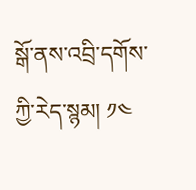སྒོ་ནས་འབྲི་དགོས་ཀྱི་རེད་སྙམ། ༡༤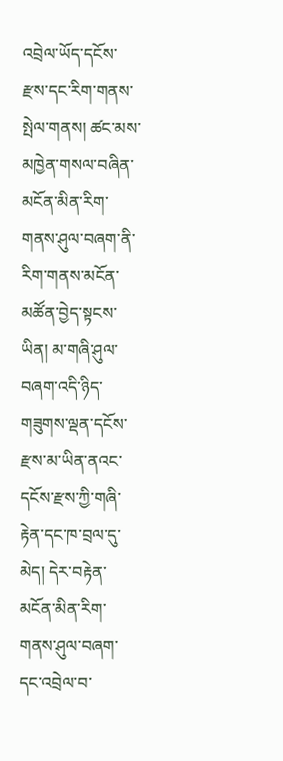འབྲེལ་ཡོད་དངོས་རྫས་དང་རིག་གནས་སྤེལ་གནས། ཚང་མས་མཁྱེན་གསལ་བཞིན་མངོན་མིན་རིག་གནས་ཤུལ་བཞག་ནི་རིག་གནས་མངོན་མཚོན་བྱེད་སྟངས་ཡིན། མ་གཞི་ཤུལ་བཞག་འདི་ཉིད་གཟུགས་ལྡན་དངོས་རྫས་མ་ཡིན་ནའང་དངོས་རྫས་ཀྱི་གཞི་རྟེན་དང་ཁ་བྲལ་དུ་མེད། དེར་བརྟེན་མངོན་མིན་རིག་གནས་ཤུལ་བཞག་དང་འབྲེལ་བ་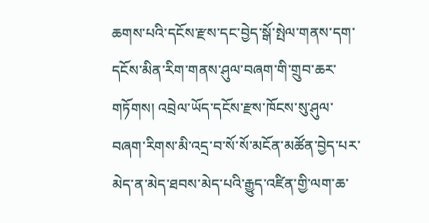ཆགས་པའི་དངོས་རྫས་དང་བྱེད་སྒོ་སྤེལ་གནས་དག་དངོས་མིན་རིག་གནས་ཤུལ་བཞག་གི་གྲུབ་ཆར་གཏོགས། འབྲེལ་ཡོད་དངོས་རྫས་ཁོངས་སུ་ཤུལ་བཞག་རིགས་མི་འདྲ་བ་སོ་སོ་མངོན་མཚོན་བྱེད་པར་མེད་ན་མེད་ཐབས་མེད་པའི་རྒྱུད་འཛིན་གྱི་ལག་ཆ་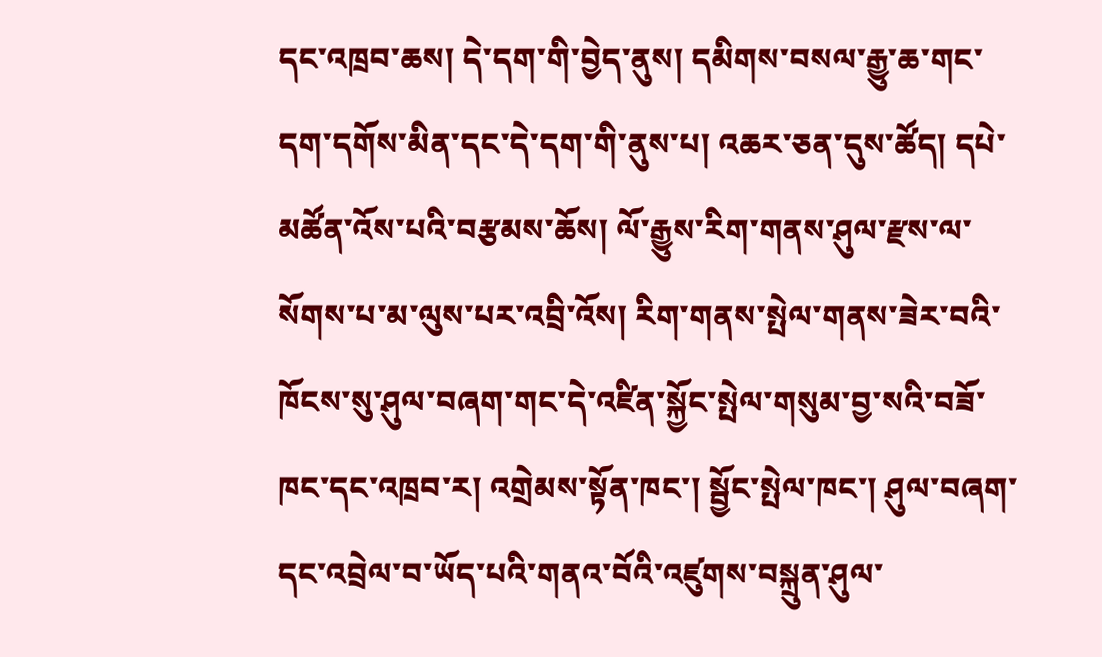དང་འཁྲབ་ཆས། དེ་དག་གི་བྱེད་ནུས། དམིགས་བསལ་རྒྱུ་ཆ་གང་དག་དགོས་མིན་དང་དེ་དག་གི་ནུས་པ། འཆར་ཅན་དུས་ཚོད། དཔེ་མཚོན་འོས་པའི་བརྩམས་ཆོས། ལོ་རྒྱུས་རིག་གནས་ཤུལ་རྫས་ལ་སོགས་པ་མ་ལུས་པར་འབྲི་འོས། རིག་གནས་སྤེལ་གནས་ཟེར་བའི་ཁོངས་སུ་ཤུལ་བཞག་གང་དེ་འཛིན་སྐྱོང་སྤེལ་གསུམ་བྱ་སའི་བཟོ་ཁང་དང་འཁྲབ་ར། འགྲེམས་སྟོན་ཁང་། སྦྱོང་སྤེལ་ཁང་། ཤུལ་བཞག་དང་འབྲེལ་བ་ཡོད་པའི་གནའ་བོའི་འཛུགས་བསྐྲུན་ཤུལ་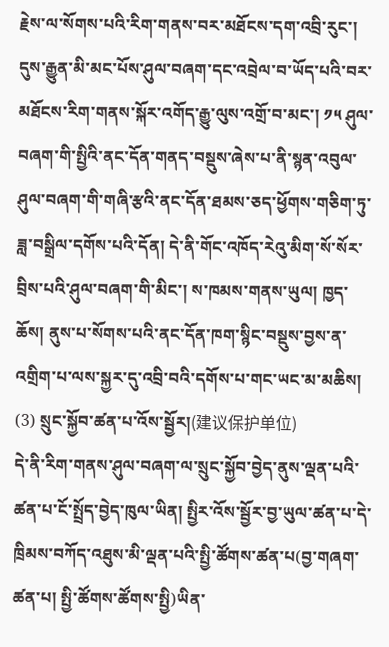རྗེས་ལ་སོགས་པའི་རིག་གནས་བར་མཐོངས་དག་འབྲི་རུང་། དུས་རྒྱུན་མི་མང་པོས་ཤུལ་བཞག་དང་འབྲེལ་བ་ཡོད་པའི་བར་མཐོངས་རིག་གནས་སྐོར་འགོད་རྒྱུ་ལུས་འགྲོ་བ་མང་། ༡༥ ཤུལ་བཞག་གི་སྤྱིའི་ནང་དོན་གནད་བསྡུས་ཞེས་པ་ནི་སྙན་འབུལ་ཤུལ་བཞག་གི་གཞི་རྩའི་ནང་དོན་ཐམས་ཅད་ཕྱོགས་གཅིག་ཏུ་ཟླ་བསྒྲིལ་དགོས་པའི་དོན། དེ་ནི་གོང་འཁོད་རེའུ་མིག་སོ་སོར་བྲིས་པའི་ཤུལ་བཞག་གི་མིང་། ས་ཁམས་གནས་ཡུལ། ཁྱད་ཆོས། ནུས་པ་སོགས་པའི་ནང་དོན་ཁག་སྙིང་བསྡུས་བྱས་ན་འགྲིག་པ་ལས་སྐྱར་དུ་འབྲི་བའི་དགོས་པ་གང་ཡང་མ་མཆིས།
(3) སྲུང་སྐྱོབ་ཚན་པ་འོས་སྦྱོར།(建议保护单位)
དེ་ནི་རིག་གནས་ཤུལ་བཞག་ལ་སྲུང་སྐྱོབ་བྱེད་ནུས་ལྡན་པའི་ཚན་པ་ངོ་སྤྲོད་བྱེད་ཁུལ་ཡིན། སྤྱིར་འོས་སྦྱོར་བྱ་ཡུལ་ཚན་པ་དེ་ཁྲིམས་བཀོད་འཐུས་མི་ལྡན་པའི་སྤྱི་ཚོགས་ཚན་པ(བྱ་གཞག་ཚན་པ། སྤྱི་ཚོགས་ཚོགས་སྤྱི)ཡིན་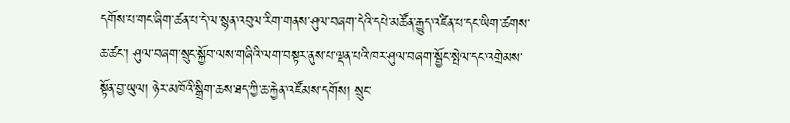དགོས་པ་གང་ཞིག་ཚན་པ་དེ་ལ་སྙན་འབུལ་རིག་གནས་ཤུལ་བཞག་དེའི་དཔེ་མཚོན་རྒྱུད་འཛིན་པ་དང་ཡིག་ཚགས་ཆ་ཚང་། ཤུལ་བཞག་སྲུང་སྐྱོབ་ལས་གཞིའི་ལག་བསྟར་ནུས་པ་ལྡན་པའི་ཁར་ཤུལ་བཞག་སྦྱོང་སྤེལ་དང་འགྲེམས་སྟོན་བྱ་ཡུལ། ཉེར་མཁོའི་སྒྲིག་ཆས་ཐད་ཀྱི་ཆ་རྐྱེན་འཛོམས་དགོས། སྲུང་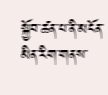སྐྱོབ་ཚན་པ་ནི་མངོན་མིན་རིག་གནས་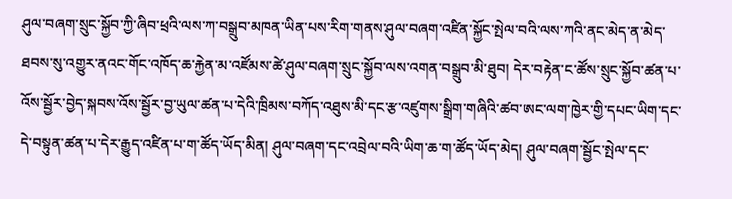ཤུལ་བཞག་སྲུང་སྐྱོབ་ཀྱི་ཞིབ་ཕྲའི་ལས་ཀ་བསྒྲུབ་མཁན་ཡིན་པས་རིག་གནས་ཤུལ་བཞག་འཛིན་སྐྱོང་སྤེལ་བའི་ལས་ཀའི་ནང་མེད་ན་མེད་ཐབས་སུ་འགྱུར་ནའང་གོང་འཁོད་ཆ་རྐྱེན་མ་འཛོམས་ཚེ་ཤུལ་བཞག་སྲུང་སྐྱོབ་ལས་འགན་བསྒྲུབ་མི་ཐུབ། དེར་བརྟེན་ང་ཚོས་སྲུང་སྐྱོབ་ཚན་པ་འོས་སྦྱོར་བྱེད་སྐབས་འོས་སྦྱོར་བྱ་ཡུལ་ཚན་པ་དེའི་ཁྲིམས་བཀོད་འཐུས་མི་དང་རྩ་འཛུགས་སྒྲིག་གཞིའི་ཚབ་ཨང་ལག་ཁྱེར་གྱི་དཔང་ཡིག་དང་དེ་བསྟུན་ཚན་པ་དེར་རྒྱུད་འཛིན་པ་ག་ཚོད་ཡོད་མིན། ཤུལ་བཞག་དང་འབྲེལ་བའི་ཡིག་ཆ་ག་ཚོད་ཡོད་མེད། ཤུལ་བཞག་སྦྱོང་སྤེལ་དང་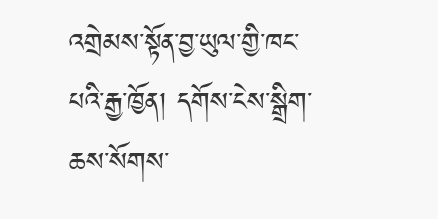འགྲེམས་སྟོན་བྱ་ཡུལ་གྱི་ཁང་པའི་རྒྱ་ཁྱོན། དགོས་ངེས་སྒྲིག་ཆས་སོགས་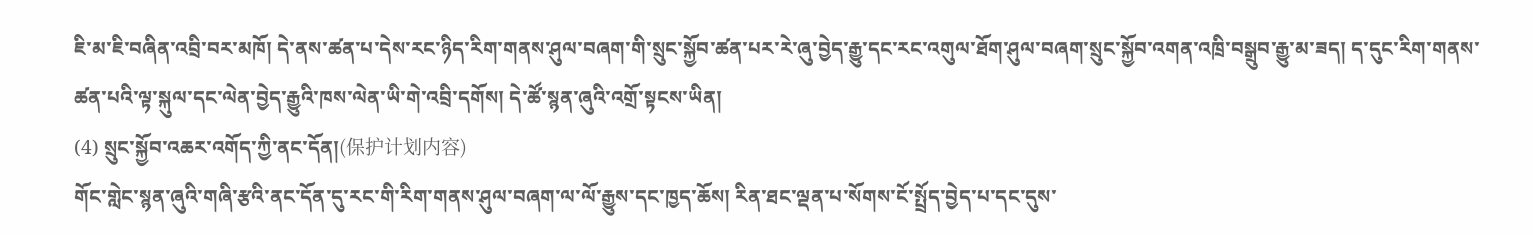ཇི་མ་ཇི་བཞིན་འབྲི་བར་མཁོ། དེ་ནས་ཚན་པ་དེས་རང་ཉིད་རིག་གནས་ཤུལ་བཞག་གི་སྲུང་སྐྱོབ་ཚན་པར་རེ་ཞུ་བྱེད་རྒྱུ་དང་རང་འགུལ་ཐོག་ཤུལ་བཞག་སྲུང་སྐྱོབ་འགན་འཁྲི་བསྒྲུབ་རྒྱུ་མ་ཟད། ད་དུང་རིག་གནས་ཚན་པའི་ལྟ་སྐུལ་དང་ལེན་བྱེད་རྒྱུའི་ཁས་ལེན་ཡི་གེ་འབྲི་དགོས། དེ་ཚོ་སྙན་ཞུའི་འགྲོ་སྟངས་ཡིན།
(4) སྲུང་སྐྱོབ་འཆར་འགོད་ཀྱི་ནང་དོན།(保护计划内容)
གོང་གླེང་སྙན་ཞུའི་གཞི་རྩའི་ནང་དོན་དུ་རང་གི་རིག་གནས་ཤུལ་བཞག་ལ་ལོ་རྒྱུས་དང་ཁྱད་ཆོས། རིན་ཐང་ལྡན་པ་སོགས་ངོ་སྤྲོད་བྱེད་པ་དང་དུས་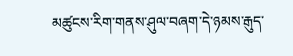མཚུངས་རིག་གནས་ཤུལ་བཞག་དེ་ཉམས་རྒུད་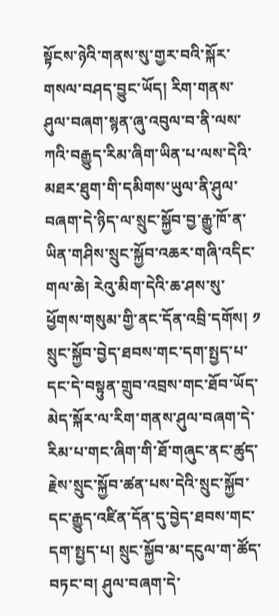སྟོངས་ཉེའི་གནས་སུ་གྱར་བའི་སྐོར་གསལ་བཤད་བྱུང་ཡོད། རིག་གནས་ཤུལ་བཞག་སྙན་ཞུ་འབུལ་བ་ནི་ལས་ཀའི་བརྒྱུད་རིམ་ཞིག་ཡིན་པ་ལས་དེའི་མཐར་ཐུག་གི་དམིགས་ཡུལ་ནི་ཤུལ་བཞག་དེ་ཉིད་ལ་སྲུང་སྐྱོབ་བྱ་རྒྱུ་ཁོ་ན་ཡིན་གཤིས་སྲུང་སྐྱོབ་འཆར་གཞི་འདིང་གལ་ཆེ། རེའུ་མིག་དེའི་ཆ་ཤས་སུ་ཕྱོགས་གསུམ་གྱི་ནང་དོན་འབྲི་དགོས། ༡ སྲུང་སྐྱོབ་བྱེད་ཐབས་གང་དག་སྤྱད་པ་དང་དེ་བསྟུན་གྲུབ་འབྲས་གང་ཐོབ་ཡོད་མེད་སྐོར་ལ་རིག་གནས་ཤུལ་བཞག་དེ་རིམ་པ་གང་ཞིག་གི་ཐོ་གཞུང་ནང་ཚུད་རྗེས་སྲུང་སྐྱོབ་ཚན་པས་དེའི་སྲུང་སྐྱོབ་དང་རྒྱུད་འཛིན་དོན་དུ་བྱེད་ཐབས་གང་དག་སྤྱད་པ། སྲུང་སྐྱོབ་མ་དངུལ་ག་ཚོད་བཏང་བ། ཤུལ་བཞག་དེ་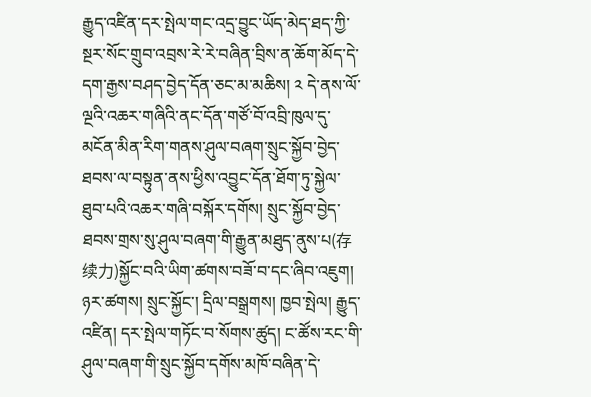རྒྱུད་འཛིན་དར་སྤེལ་གང་འདྲ་བྱུང་ཡོད་མེད་ཐད་ཀྱི་སྔར་སོང་གྲུབ་འབྲས་རེ་རེ་བཞིན་བྲིས་ན་ཆོག་མོད་དེ་དག་རྒྱས་བཤད་བྱེད་དོན་ཅང་མ་མཆིས། ༢ དེ་ནས་ལོ་ལྔའི་འཆར་གཞིའི་ནང་དོན་གཙོ་བོ་འབྲི་ཁུལ་དུ་མངོན་མིན་རིག་གནས་ཤུལ་བཞག་སྲུང་སྐྱོབ་བྱེད་ཐབས་ལ་བསྟུན་ནས་ཕྱིས་འབྱུང་དོན་ཐོག་ཏུ་སྐྱེལ་ཐུབ་པའི་འཆར་གཞི་བསྐོར་དགོས། སྲུང་སྐྱོབ་བྱེད་ཐབས་གྲས་སུ་ཤུལ་བཞག་གི་རྒྱུན་མཐུད་ནུས་པ(存续力)སྐྱོང་བའི་ཡིག་ཚགས་བཟོ་བ་དང་ཞིབ་འཇུག། ཉར་ཚགས། སྲུང་སྐྱོང་། དྲིལ་བསྒྲགས། ཁྱབ་སྤེལ། རྒྱུད་འཛིན། དར་སྤེལ་གཏོང་བ་སོགས་ཚུད། ང་ཚོས་རང་གི་ཤུལ་བཞག་གི་སྲུང་སྐྱོབ་དགོས་མཁོ་བཞིན་དེ་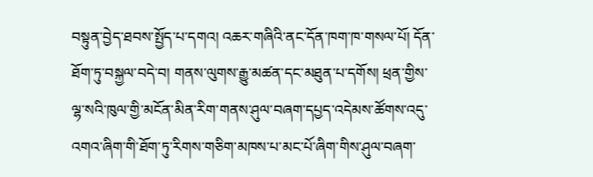བསྟུན་བྱེད་ཐབས་སྤྱོད་པ་དགའ། འཆར་གཞིའི་ནང་དོན་ཁག་ཁ་གསལ་པོ། དོན་ཐོག་ཏུ་བསྐྱལ་བདེ་བ། གནས་ལུགས་རྒྱུ་མཚན་དང་མཐུན་པ་དགོས། ཕྲན་གྱིས་ལྷ་སའི་ཁུལ་གྱི་མངོན་མིན་རིག་གནས་ཤུལ་བཞག་དཔྱད་འདེམས་ཚོགས་འདུ་འགའ་ཞིག་གི་ཐོག་ཏུ་རིགས་གཅིག་མཁས་པ་མང་པོ་ཞིག་གིས་ཤུལ་བཞག་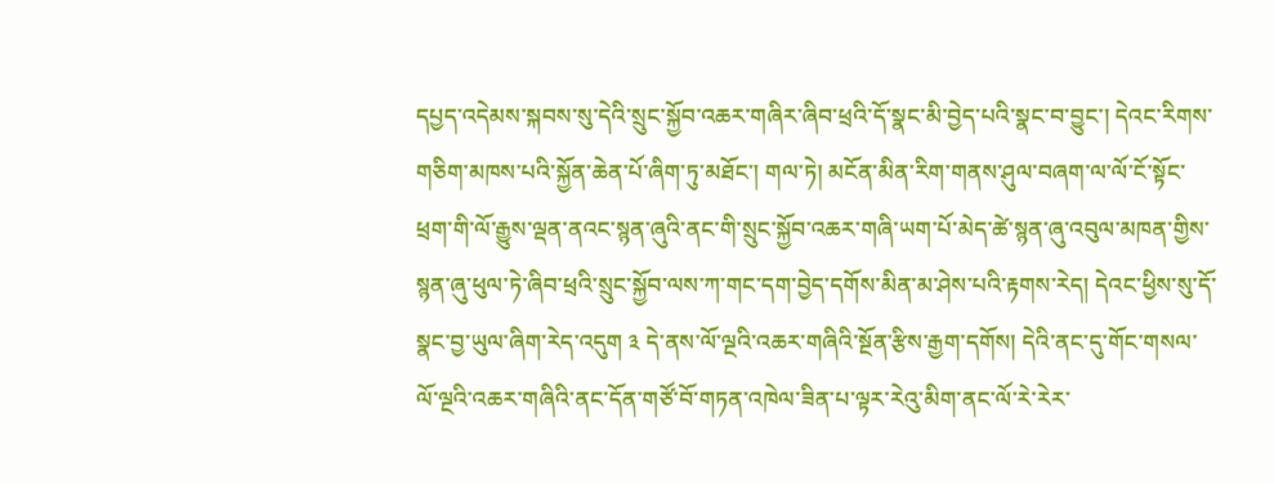དཔྱད་འདེམས་སྐབས་སུ་དེའི་སྲུང་སྐྱོབ་འཆར་གཞིར་ཞིབ་ཕྲའི་དོ་སྣང་མི་བྱེད་པའི་སྣང་བ་བྱུང་། དེའང་རིགས་གཅིག་མཁས་པའི་སྐྱོན་ཆེན་པོ་ཞིག་ཏུ་མཐོང་། གལ་ཏེ། མངོན་མིན་རིག་གནས་ཤུལ་བཞག་ལ་ལོ་ངོ་སྟོང་ཕྲག་གི་ལོ་རྒྱུས་ལྡན་ནའང་སྙན་ཞུའི་ནང་གི་སྲུང་སྐྱོབ་འཆར་གཞི་ཡག་པོ་མེད་ཚེ་སྙན་ཞུ་འབུལ་མཁན་གྱིས་སྙན་ཞུ་ཕུལ་ཏེ་ཞིབ་ཕྲའི་སྲུང་སྐྱོབ་ལས་ཀ་གང་དག་བྱེད་དགོས་མིན་མ་ཤེས་པའི་རྟགས་རེད། དེའང་ཕྱིས་སུ་དོ་སྣང་བྱ་ཡུལ་ཞིག་རེད་འདུག ༣ དེ་ནས་ལོ་ལྔའི་འཆར་གཞིའི་སྔོན་རྩིས་རྒྱག་དགོས། དེའི་ནང་དུ་གོང་གསལ་ལོ་ལྔའི་འཆར་གཞིའི་ནང་དོན་གཙོ་བོ་གཏན་འཁེལ་ཟིན་པ་ལྟར་རེའུ་མིག་ནང་ལོ་རེ་རེར་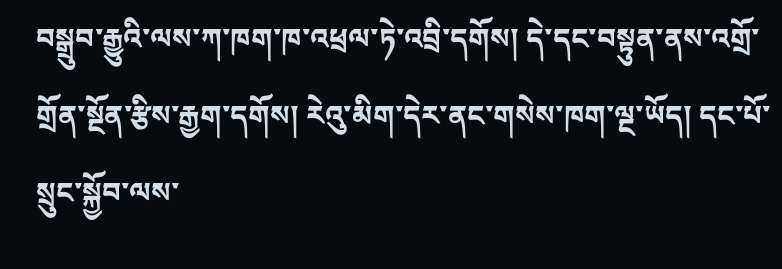བསྒྲུབ་རྒྱུའི་ལས་ཀ་ཁག་ཁ་འཕྲལ་ཏེ་འབྲི་དགོས། དེ་དང་བསྟུན་ནས་འགྲོ་གྲོན་སྔོན་རྩིས་རྒྱག་དགོས། རེའུ་མིག་དེར་ནང་གསེས་ཁག་ལྔ་ཡོད། དང་པོ་སྲུང་སྐྱོབ་ལས་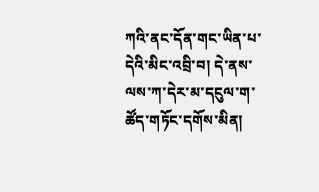ཀའི་ནང་དོན་གང་ཡིན་པ་དེའི་མིང་འབྲི་བ། དེ་ནས་ལས་ཀ་དེར་མ་དངུལ་ག་ཚོད་གཏོང་དགོས་མིན།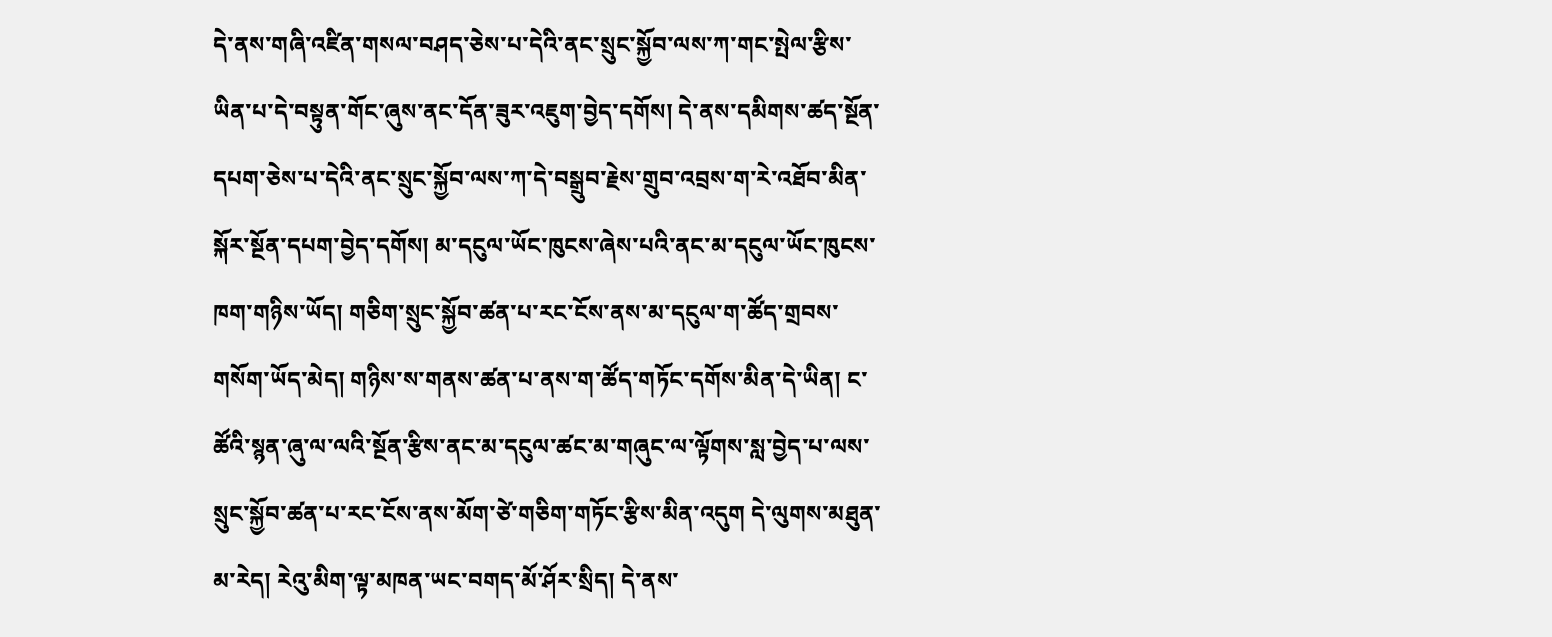དེ་ནས་གཞི་འཛིན་གསལ་བཤད་ཅེས་པ་དེའི་ནང་སྲུང་སྐྱོབ་ལས་ཀ་གང་སྤེལ་རྩིས་ཡིན་པ་དེ་བསྟུན་གོང་ཞུས་ནང་དོན་ཟུར་འཇུག་བྱེད་དགོས། དེ་ནས་དམིགས་ཚད་སྔོན་དཔག་ཅེས་པ་དེའི་ནང་སྲུང་སྐྱོབ་ལས་ཀ་དེ་བསྒྲུབ་རྗེས་གྲུབ་འབྲས་ག་རེ་འཐོབ་མིན་སྐོར་སྔོན་དཔག་བྱེད་དགོས། མ་དངུལ་ཡོང་ཁུངས་ཞེས་པའི་ནང་མ་དངུལ་ཡོང་ཁུངས་ཁག་གཉིས་ཡོད། གཅིག་སྲུང་སྐྱོབ་ཚན་པ་རང་ངོས་ནས་མ་དངུལ་ག་ཚོད་གྲབས་གསོག་ཡོད་མེད། གཉིས་ས་གནས་ཚན་པ་ནས་ག་ཚོད་གཏོང་དགོས་མིན་དེ་ཡིན། ང་ཚོའི་སྙན་ཞུ་ལ་ལའི་སྔོན་རྩིས་ནང་མ་དངུལ་ཚང་མ་གཞུང་ལ་ལྟོགས་སླ་བྱེད་པ་ལས་སྲུང་སྐྱོབ་ཚན་པ་རང་ངོས་ནས་མོག་ཙེ་གཅིག་གཏོང་རྩིས་མིན་འདུག དེ་ལུགས་མཐུན་མ་རེད། རེའུ་མིག་ལྟ་མཁན་ཡང་བགད་མོ་ཤོར་སྲིད། དེ་ནས་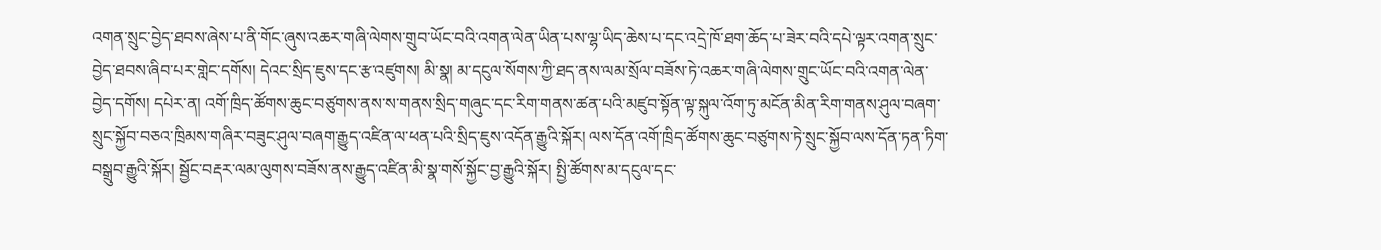འགན་སྲུང་བྱེད་ཐབས་ཞེས་པ་ནི་གོང་ཞུས་འཆར་གཞི་ལེགས་གྲུབ་ཡོང་བའི་འགན་ལེན་ཡིན་པས་ལྷ་ཡིད་ཆེས་པ་དང་འདྲེ་ཁོ་ཐག་ཆོད་པ་ཟེར་བའི་དཔེ་ལྟར་འགན་སྲུང་བྱེད་ཐབས་ཞིབ་པར་གླེང་དགོས། དེའང་སྲིད་ཇུས་དང་རྩ་འཛུགས། མི་སྣ། མ་དངུལ་སོགས་ཀྱི་ཐད་ནས་ལམ་སྲོལ་བཟོས་ཏེ་འཆར་གཞི་ལེགས་གྲུང་ཡོང་བའི་འགན་ལེན་བྱེད་དགོས། དཔེར་ན། འགོ་ཁྲིད་ཚོགས་ཆུང་བཙུགས་ནས་ས་གནས་སྲིད་གཞུང་དང་རིག་གནས་ཚན་པའི་མཛུབ་སྟོན་ལྟ་སྐུལ་འོག་ཏུ་མངོན་མིན་རིག་གནས་ཤུལ་བཞག་སྲུང་སྐྱོབ་བཅའ་ཁྲིམས་གཞིར་བཟུང་ཤུལ་བཞག་རྒྱུད་འཛིན་ལ་ཕན་པའི་སྲིད་ཇུས་འདོན་རྒྱུའི་སྐོར། ལས་དོན་འགོ་ཁྲིད་ཚོགས་ཆུང་བཙུགས་ཏེ་སྲུང་སྐྱོབ་ལས་དོན་ཏན་ཏིག་བསྒྲུབ་རྒྱུའི་སྐོར། སྦྱོང་བརྡར་ལམ་ལུགས་བཟོས་ནས་རྒྱུད་འཛིན་མི་སྣ་གསོ་སྐྱོང་བྱ་རྒྱུའི་སྐོར། སྤྱི་ཚོགས་མ་དངུལ་དང་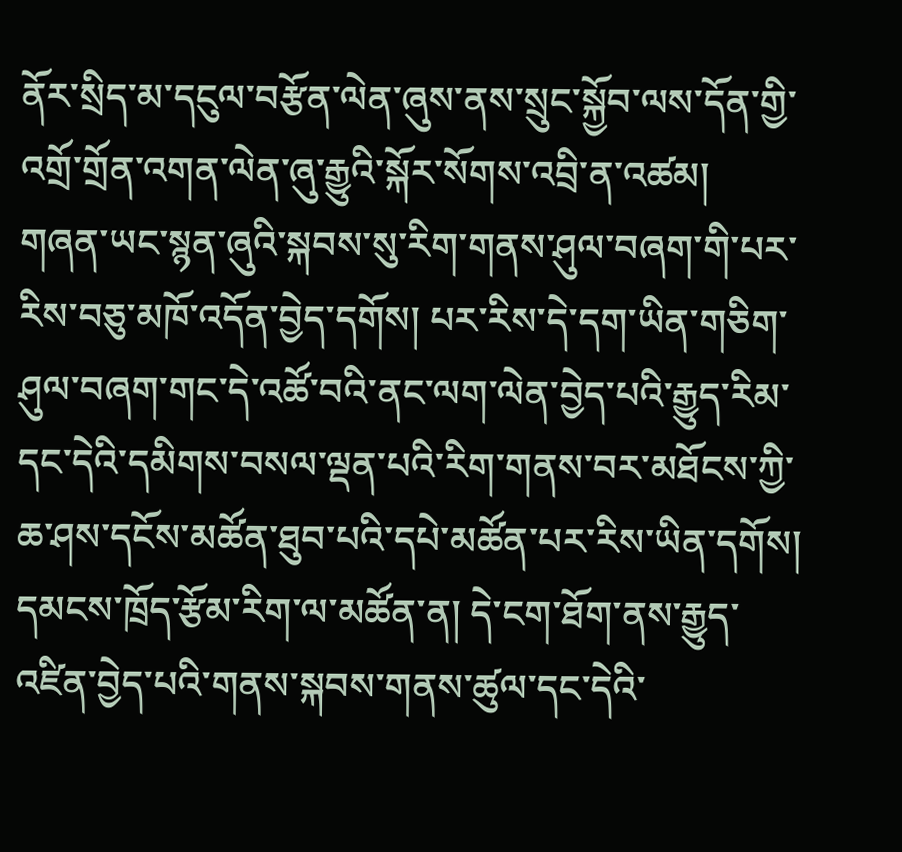ནོར་སྲིད་མ་དངུལ་བརྩོན་ལེན་ཞུས་ནས་སྲུང་སྐྱོབ་ལས་དོན་གྱི་འགྲོ་གྲོན་འགན་ལེན་ཞུ་རྒྱུའི་སྐོར་སོགས་འབྲི་ན་འཚམ།
གཞན་ཡང་སྙན་ཞུའི་སྐབས་སུ་རིག་གནས་ཤུལ་བཞག་གི་པར་རིས་བཅུ་མཁོ་འདོན་བྱེད་དགོས། པར་རིས་དེ་དག་ཡིན་གཅིག་ཤུལ་བཞག་གང་དེ་འཚོ་བའི་ནང་ལག་ལེན་བྱེད་པའི་རྒྱུད་རིམ་དང་དེའི་དམིགས་བསལ་ལྡན་པའི་རིག་གནས་བར་མཐོངས་ཀྱི་ཆ་ཤས་དངོས་མཚོན་ཐུབ་པའི་དཔེ་མཚོན་པར་རིས་ཡིན་དགོས། དམངས་ཁྲོད་རྩོམ་རིག་ལ་མཚོན་ན། དེ་ངག་ཐོག་ནས་རྒྱུད་འཛིན་བྱེད་པའི་གནས་སྐབས་གནས་ཚུལ་དང་དེའི་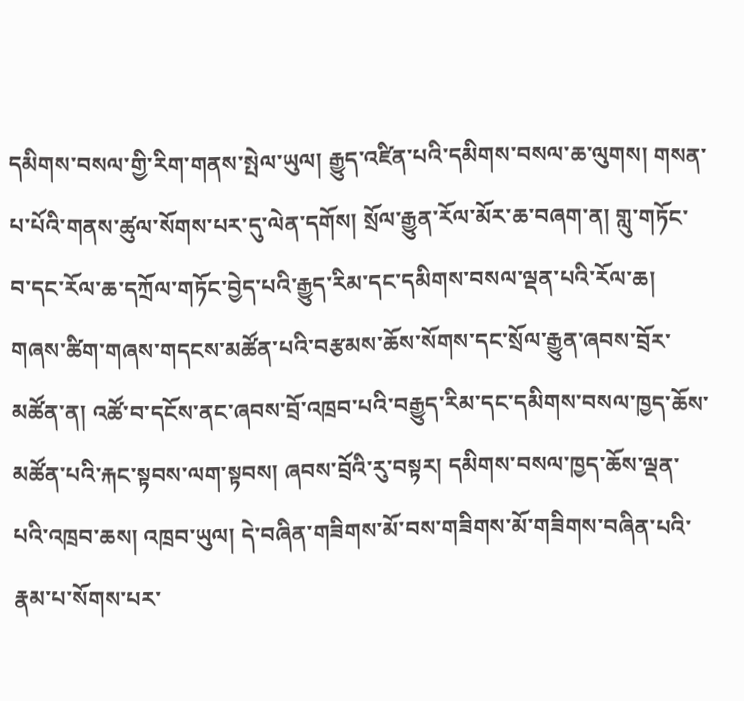དམིགས་བསལ་གྱི་རིག་གནས་སྤེལ་ཡུལ། རྒྱུད་འཛིན་པའི་དམིགས་བསལ་ཆ་ལུགས། གསན་པ་པོའི་གནས་ཚུལ་སོགས་པར་དུ་ལེན་དགོས། སྲོལ་རྒྱུན་རོལ་མོར་ཆ་བཞག་ན། གླུ་གཏོང་བ་དང་རོལ་ཆ་དཀྲོལ་གཏོང་བྱེད་པའི་རྒྱུད་རིམ་དང་དམིགས་བསལ་ལྡན་པའི་རོལ་ཆ། གཞས་ཚིག་གཞས་གདངས་མཚོན་པའི་བརྩམས་ཆོས་སོགས་དང་སྲོལ་རྒྱུན་ཞབས་བྲོར་མཚོན་ན། འཚོ་བ་དངོས་ནང་ཞབས་བྲོ་འཁྲབ་པའི་བརྒྱུད་རིམ་དང་དམིགས་བསལ་ཁྱད་ཆོས་མཚོན་པའི་རྐང་སྟབས་ལག་སྟབས། ཞབས་བྲོའི་རུ་བསྟར། དམིགས་བསལ་ཁྱད་ཆོས་ལྡན་པའི་འཁྲབ་ཆས། འཁྲབ་ཡུལ། དེ་བཞིན་གཟིགས་མོ་བས་གཟིགས་མོ་གཟིགས་བཞིན་པའི་རྣམ་པ་སོགས་པར་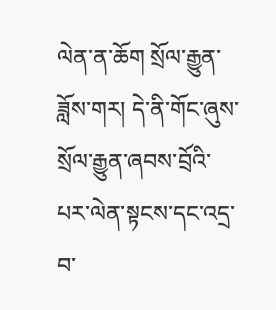ལེན་ན་ཆོག སྲོལ་རྒྱུན་ཟློས་གར། དེ་ནི་གོང་ཞུས་སྲོལ་རྒྱུན་ཞབས་བྲོའི་པར་ལེན་སྟངས་དང་འདྲ་བ་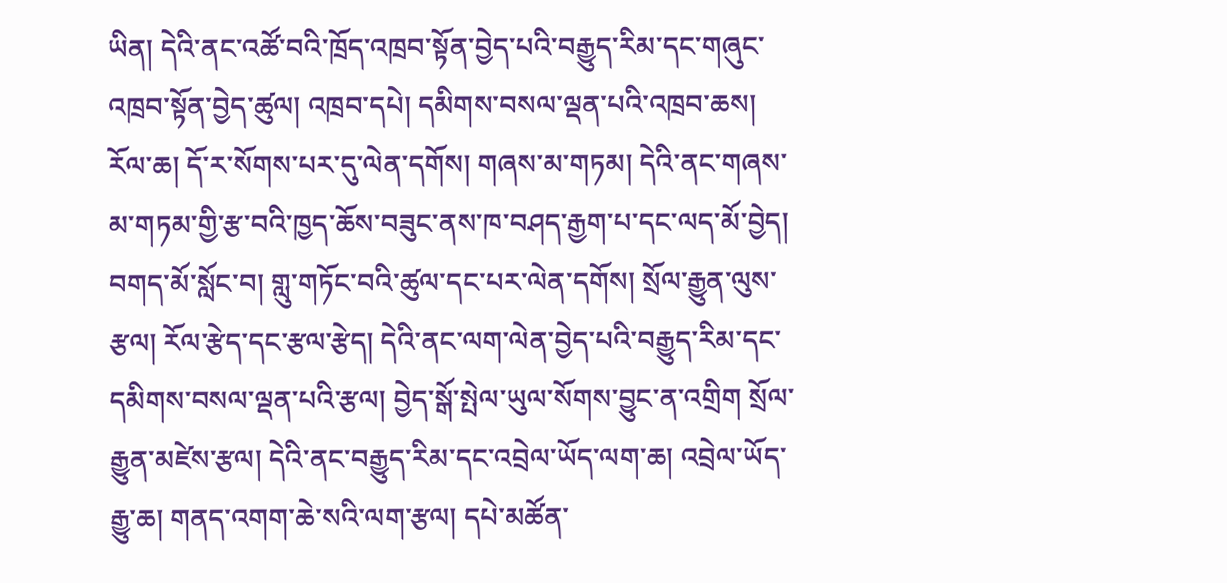ཡིན། དེའི་ནང་འཚོ་བའི་ཁྲོད་འཁྲབ་སྟོན་བྱེད་པའི་བརྒྱུད་རིམ་དང་གཞུང་འཁྲབ་སྟོན་བྱེད་ཚུལ། འཁྲབ་དཔེ། དམིགས་བསལ་ལྡན་པའི་འཁྲབ་ཆས། རོལ་ཆ། དོ་ར་སོགས་པར་དུ་ལེན་དགོས། གཞས་མ་གཏམ། དེའི་ནང་གཞས་མ་གཏམ་གྱི་རྩ་བའི་ཁྱད་ཆོས་བཟུང་ནས་ཁ་བཤད་རྒྱག་པ་དང་ལད་མོ་བྱེད། བགད་མོ་སློང་བ། གླུ་གཏོང་བའི་ཚུལ་དང་པར་ལེན་དགོས། སྲོལ་རྒྱུན་ལུས་རྩལ། རོལ་རྩེད་དང་རྩལ་རྩེད། དེའི་ནང་ལག་ལེན་བྱེད་པའི་བརྒྱུད་རིམ་དང་དམིགས་བསལ་ལྡན་པའི་རྩལ། བྱེད་སྒོ་སྤེལ་ཡུལ་སོགས་བྱུང་ན་འགྲིག སྲོལ་རྒྱུན་མཛེས་རྩལ། དེའི་ནང་བརྒྱུད་རིམ་དང་འབྲེལ་ཡོད་ལག་ཆ། འབྲེལ་ཡོད་རྒྱུ་ཆ། གནད་འགག་ཆེ་སའི་ལག་རྩལ། དཔེ་མཚོན་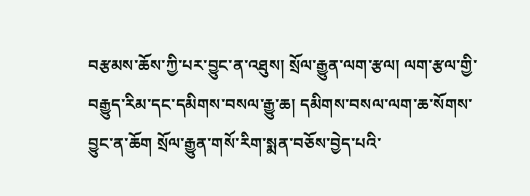བརྩམས་ཆོས་ཀྱི་པར་བྱུང་ན་འཐུས། སྲོལ་རྒྱུན་ལག་རྩལ། ལག་རྩལ་གྱི་བརྒྱུད་རིམ་དང་དམིགས་བསལ་རྒྱུ་ཆ། དམིགས་བསལ་ལག་ཆ་སོགས་བྱུང་ན་ཆོག སྲོལ་རྒྱུན་གསོ་རིག་སྨན་བཅོས་བྱེད་པའི་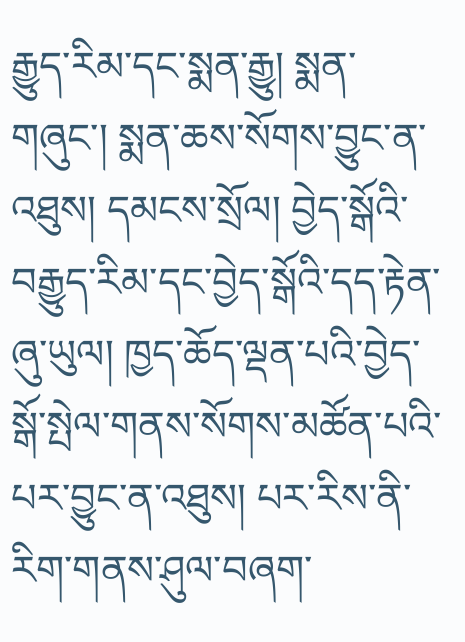རྒྱུད་རིམ་དང་སྨན་རྒྱུ། སྨན་གཞུང་། སྨན་ཆས་སོགས་བྱུང་ན་འཐུས། དམངས་སྲོལ། བྱེད་སྒོའི་བརྒྱུད་རིམ་དང་བྱེད་སྒོའི་དད་རྟེན་ཞུ་ཡུལ། ཁྱད་ཆོད་ལྡན་པའི་བྱེད་སྒོ་སྤེལ་གནས་སོགས་མཚོན་པའི་པར་བྱུང་ན་འཐུས། པར་རིས་ནི་རིག་གནས་ཤུལ་བཞག་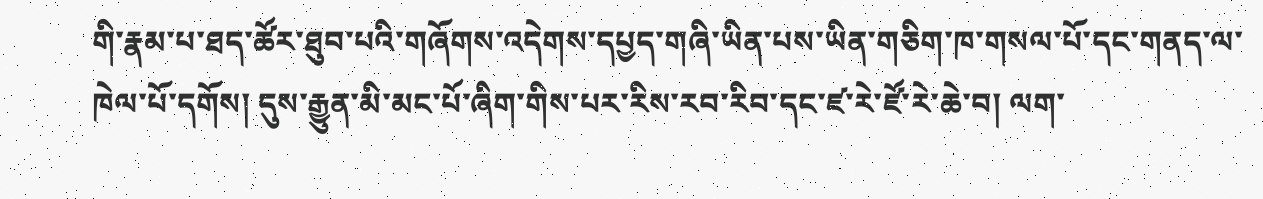གི་རྣམ་པ་ཐད་ཚོར་ཐུབ་པའི་གཞོགས་འདེགས་དཔྱད་གཞི་ཡིན་པས་ཡིན་གཅིག་ཁ་གསལ་པོ་དང་གནད་ལ་ཁེལ་པོ་དགོས། དུས་རྒྱུན་མི་མང་པོ་ཞིག་གིས་པར་རིས་རབ་རིབ་དང་ཛ་རེ་ཛོ་རེ་ཆེ་བ། ལག་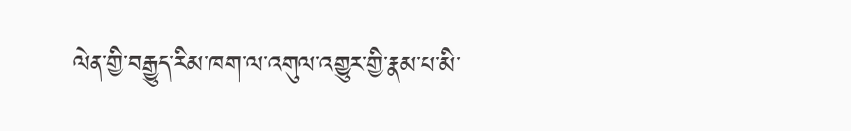ལེན་གྱི་བརྒྱུད་རིམ་ཁག་ལ་འགུལ་འགྱུར་གྱི་རྣམ་པ་མི་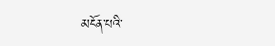མངོན་པའི་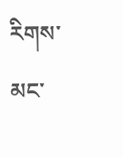རིགས་མང་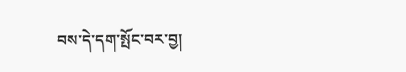བས་དེ་དག་སྤོང་བར་བྱ།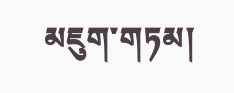མཇུག་གཏམ།